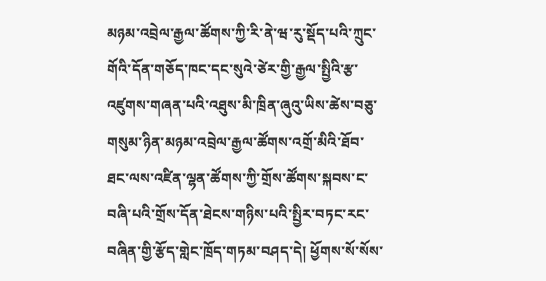མཉམ་འབྲེལ་རྒྱལ་ཚོགས་ཀྱི་རི་ནེ་ཝ་རུ་སྡོད་པའི་ཀྲུང་གོའི་དོན་གཅོད་ཁང་དང་སུའེ་ཙེར་གྱི་རྒྱལ་སྤྱིའི་རྩ་འཛུགས་གཞན་པའི་འཐུས་མི་ཁྲིན་ཞུའུ་ཡིས་ཚེས་བཅུ་གསུམ་ཉིན་མཉམ་འབྲེལ་རྒྱལ་ཚོགས་འགྲོ་མིའི་ཐོབ་ཐང་ལས་འཛིན་ལྷན་ཚོགས་ཀྱི་གྲོས་ཚོགས་སྐབས་ང་བཞི་པའི་གྲོས་དོན་ཐེངས་གཉིས་པའི་སྤྱིར་བཏང་རང་བཞིན་གྱི་རྩོད་གླེང་ཁྲོད་གཏམ་བཤད་དེ། ཕྱོགས་སོ་སོས་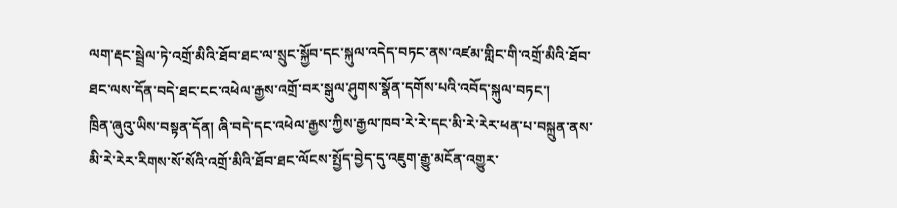ལག་རྡང་སྦྲེལ་ཏེ་འགྲོ་མིའི་ཐོབ་ཐང་ལ་སྲུང་སྐྱོབ་དང་སྐུལ་འདེད་བཏང་ནས་འཛམ་གླིང་གི་འགྲོ་མིའི་ཐོབ་ཐང་ལས་དོན་བདེ་ཐང་ངང་འཕེལ་རྒྱས་འགྲོ་བར་སྒུལ་ཤུགས་སྣོན་དགོས་པའི་འབོད་སྐུལ་བཏང་།
ཁྲིན་ཞུའུ་ཡིས་བསྟན་དོན། ཞི་བདེ་དང་འཕེལ་རྒྱས་ཀྱིས་རྒྱལ་ཁབ་རེ་རེ་དང་མི་རེ་རེར་ཕན་པ་བསྐྲུན་ནས་མི་རེ་རེར་རིགས་སོ་སོའི་འགྲོ་མིའི་ཐོབ་ཐང་ལོངས་སྤྱོད་བྱེད་དུ་འཇུག་རྒྱུ་མངོན་འགྱུར་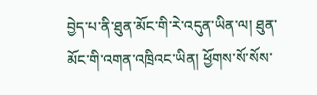བྱེད་པ་ནི་ཐུན་མོང་གི་རེ་འདུན་ཡིན་ལ། ཐུན་མོང་གི་འགན་འཁྲིའང་ཡིན། ཕྱོགས་སོ་སོས་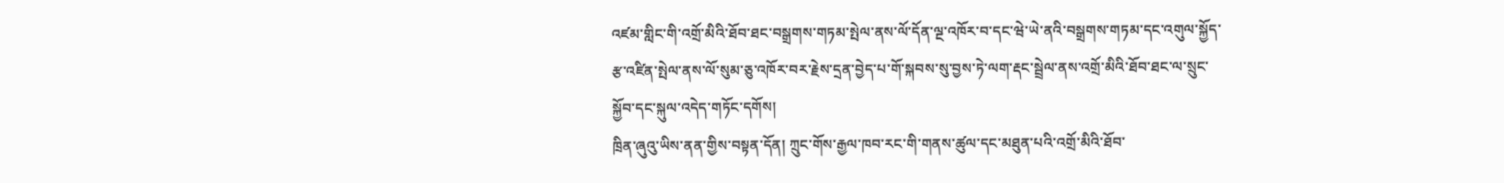འཛམ་གླིང་གི་འགྲོ་མིའི་ཐོབ་ཐང་བསྒྲགས་གཏམ་སྤེལ་ནས་ལོ་དོན་ལྔ་འཁོར་བ་དང་ཝེ་ཡེ་ནའི་བསྒྲགས་གཏམ་དང་འགུལ་སྐྱོད་རྩ་འཛིན་སྤེལ་ནས་ལོ་སུམ་ཅུ་འཁོར་བར་རྗེས་དྲན་བྱེད་པ་གོ་སྐབས་སུ་བྱས་ཏེ་ལག་རྡང་སྦྲེལ་ནས་འགྲོ་མིའི་ཐོབ་ཐང་ལ་སྲུང་སྐྱོབ་དང་སྐུལ་འདེད་གཏོང་དགོས།
ཁྲིན་ཞུའུ་ཡིས་ནན་གྱིས་བསྟན་དོན། ཀྲུང་གོས་རྒྱལ་ཁབ་རང་གི་གནས་ཚུལ་དང་མཐུན་པའི་འགྲོ་མིའི་ཐོབ་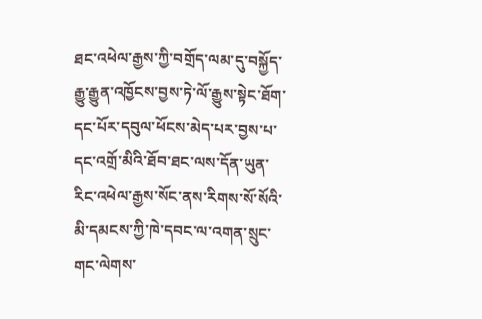ཐང་འཕེལ་རྒྱས་ཀྱི་བགྲོད་ལམ་དུ་བསྐྱོད་རྒྱུ་རྒྱུན་འཁྱོངས་བྱས་ཏེ་ལོ་རྒྱུས་སྟེང་ཐོག་དང་པོར་དབུལ་ཕོངས་མེད་པར་བྱས་པ་དང་འགྲོ་མིའི་ཐོབ་ཐང་ལས་དོན་ཡུན་རིང་འཕེལ་རྒྱས་སོང་ནས་རིགས་སོ་སོའི་མི་དམངས་ཀྱི་ཁེ་དབང་ལ་འགན་སྲུང་གང་ལེགས་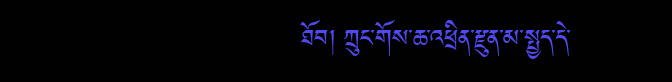ཐོབ། ཀྲུང་གོས་ཆ་འཕྲིན་རྫུན་མ་སྤྱད་དེ་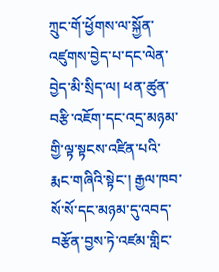ཀྲུང་གོ་ཕྱོགས་ལ་སྐྱོན་འཛུགས་བྱེད་པ་དང་ལེན་བྱེད་མི་སྲིད་ལ། ཕན་ཚུན་བརྩི་འཇོག་དང་འདྲ་མཉམ་གྱི་ལྟ་སྟངས་འཛིན་པའི་རྨང་གཞིའི་སྟེང་། རྒྱལ་ཁབ་སོ་སོ་དང་མཉམ་དུ་འབད་བརྩོན་བྱས་ཏེ་འཛམ་གླིང་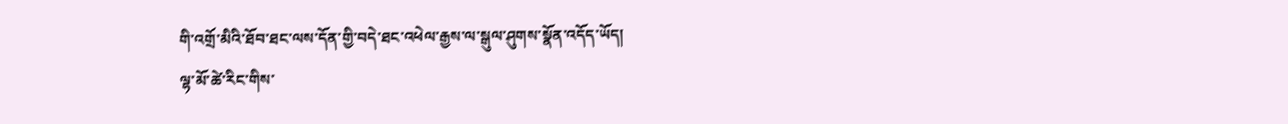གི་འགྲོ་མིའི་ཐོབ་ཐང་ལས་དོན་གྱི་བདེ་ཐང་འཕེལ་རྒྱས་ལ་སྒུལ་ཤུགས་སྣོན་འདོད་ཡོད།
ལྷ་མོ་ཚེ་རིང་གིས་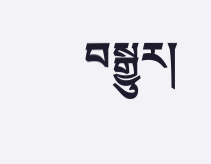བསྒྱུར།